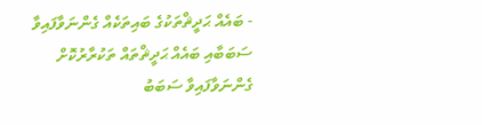- ބައެއް ޙަދީޘްތަކުގެ ބައިތަކެއް ގެންނަވާފައިވާ ސަބަބާއި ބައެއް ޙަދީޘްތައް ތަކުރާރުކޮށް ގެންނަވާފައިވާ ސަބަބު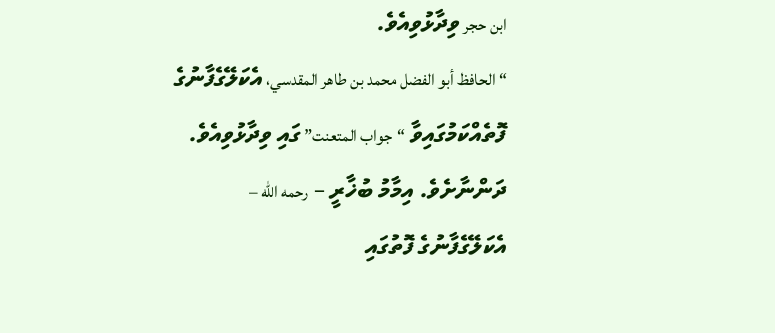ابن حجر ވިދާޅުވިއެވެ.
“الحافظ أبو الفضل محمد بن طاهر المقدسي، އެކަލޭގެފާނުގެ ފޮތެއްކަމުގައިވާ “جواب المتعنت” ގައި ވިދާޅުވިއެވެ. ދަންނާށެވެ. އިމާމު ބުޚާރީ – رحمه الله – އެކަލޭގެފާނުގެ ފޮތުގައި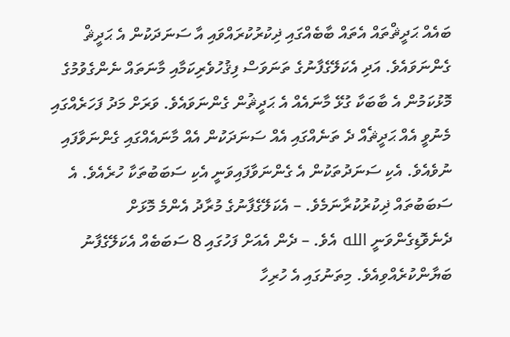ބައެއް ޙަދީޘްތައް އެތައް ބާބެއްގައި ޛިކުރުކުރައްވައި އާ ސަނަދަކުން އެ ޙަދީޘް ގެންނަވައެވެ. އަދި އެކަލޭގެފާނުގެ ތަނަވަސް ފިޤުހުވެރިކަމާއި މާނަތައް ނެންގެވުމުގެ މޮޅުކަމުން އެ ބާބަކާ ގުޅޭ މާނައެއް އެ ޙަދީޘުން ގެންނަވައެވެ. ވަރަށް މަދު ފަހަރެއްގައި މެނުވީ އެއް ޙަދީޘެއް ދެ ތަނެއްގައި އެއް ސަނަދަކުން އެއް މާނައެއްގައި ގެންނަވާފައި ނުވެއެވެ. އެކި ސަނަދުތަކުން އެ ގެންނަވާފައިވަނީ އެކި ސަބަބުތަކާ ހުރެއެވެ. އެ ސަބަބުތައް ޛިކުރުކުރާނަމެވެ. – އެކަލޭގެފާނުގެ މުރާދު އެންމެ މޮޅަށް ދެނެވޮޑިގެންވަނީ الله އެވެ. – ދެން އެއަށް ފަހުގައި 8 ސަބަބެއް އެކަލޭގެފާނު ބަޔާންކުރެއްވިއެވެ. މިތަނުގައި އެ ހުރިހާ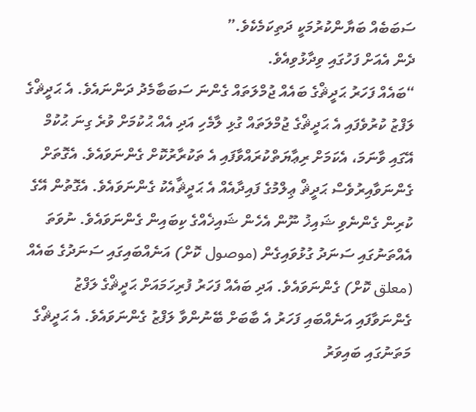ސަބަބެއް ބަޔާންކުރުމަކީ ދަތިކަމެކެވެ.”
ދެން އެއަށް ފަހުގައި ވިދާޅުވިއެވެ.
“ބައެއް ފަހަރު ޙަދީޘްގެ ބައެއް ޖުމްލަތައް ގެންނަ ސަބަބާމެދު ދަންނައެވެ. އެ ޙަދީޘްގެ ލަފްޒު ކުރުވެފައި އެ ޙަދީޘްގެ ޖުމްލަތައް ގުޅި ލާމެހި އަދި އެއް ޙުކުމަށް ވުރެ ގިނަ ޙުކުމް އޭގައި ވާނަމަ، އެކަމަށް ރިޢާޔަތްކުރައްވާފައި އެ ތަކުރާރުކޮށް ގެންނަވައެވެ. އެގޮތަށް ގެންނަވާއިރުވެސް ޙަދީޘް ޢިލްމުގެ ފައިދާއެއް އެ ޙަދީޘާއެކު ގެންނަވައެވެ. އެގޮތުން އޭގެ ކުރިން ގެންނެވި ޝައިޚު ނޫން އެހެން ޝައިޚެއްގެ ކިބައިން ގެންނަވައެވެ. ނުވަތަ އެއްތަނުގައި ސަނަދު ގުޅުވައިގެން (موصول ކޮށް) އަނެއްބައިގައި ސަނަދުގެ ބައެއް (معلق ކޮށް) ގެންނަވައެވެ. އަދި ބައެއް ފަހަރު ފުރިހަމައަށް ޙަދީޘްގެ ލަފްޒު ގެންނަވާފައި އަނެއްބައި ފަހަރު އެ ބާބަށް ބޭނުންވާ ލަފްޒު ގެންނަވައެވެ. އެ ޙަދީޘްގެ މަތަނުގައި ބައިވަރު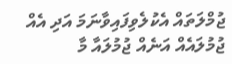ޖުމްލަތައް އެކުލެވިފައިވާނަމަ އަދި އެއް ޖުމުލައެއް އަނެއް ޖުމުލައާ މާ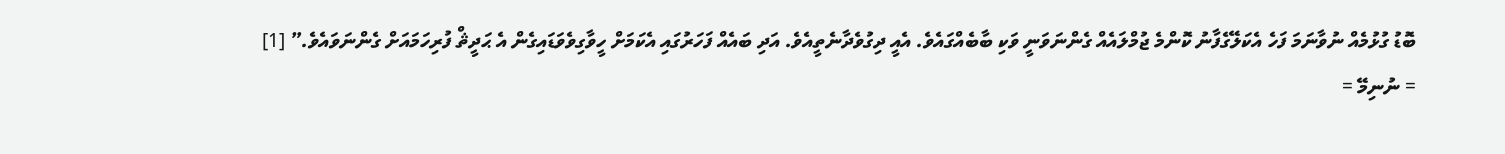ބޮޑު ގުޅުމެއް ނުވާނަމަ ފަހެ އެކަލޭގެފާނު ކޮންމެ ޖުމްލައެއް ގެންނަވަނީ ވަކި ބާބެއްގައެވެ. އެއީ ދިގުވެދާނެތީއެވެ. އަދި ބައެއް ފަހަރުގައި އެކަމަށް ހީވާގިވެވަޑައިގެން އެ ޙަދީޘް ފުރިހަމައަށް ގެންނަވައެވެ.” [1]
= ނުނިމޭ =